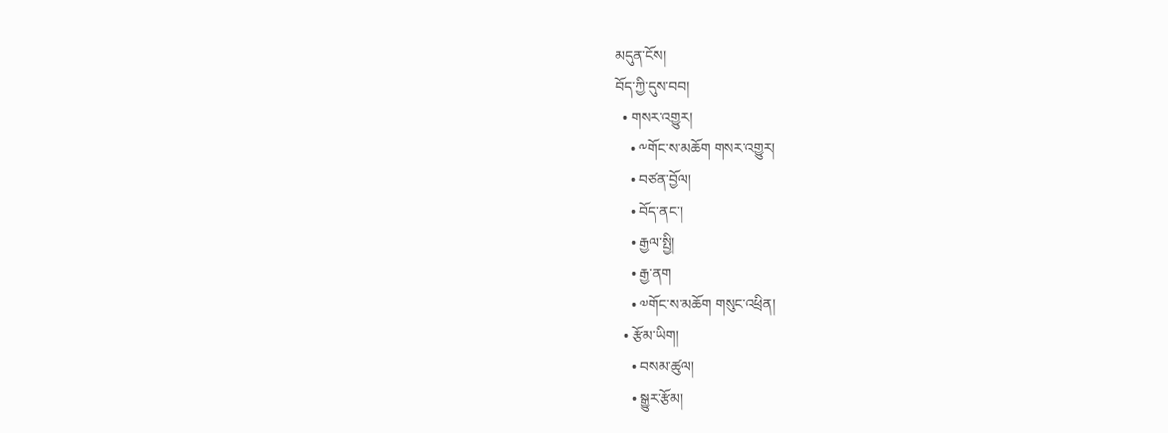མདུན་ངོས།
བོད་ཀྱི་དུས་བབ།
  • གསར་འགྱུར།
    • ༸གོང་ས་མཆོག གསར་འགྱུར།
    • བཙན་བྱོལ།
    • བོད་ནང་།
    • རྒྱལ་སྤྱི།
    • རྒྱ་ནག
    • ༧གོང་ས་མཆོག གསུང་འཕྲིན།
  • རྩོམ་ཡིག།
    • བསམ་ཚུལ།
    • སྒྱུར་རྩོམ།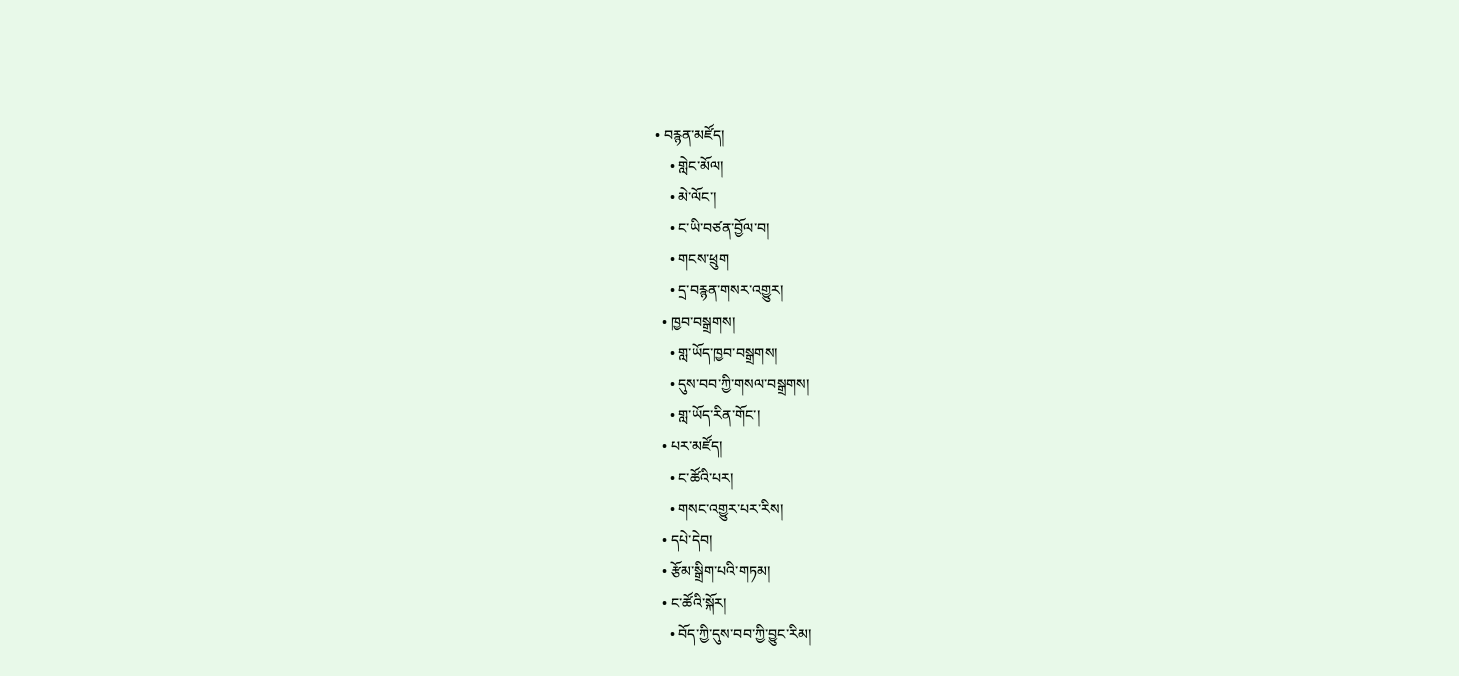• བརྙན་མཛོད།
    • གླེང་མོལ།
    • མེ་ལོང་།
    • ང་ཡི་བཙན་བྱོལ་བ།
    • གངས་ཕྲུག
    • དྲ་བརྙན་གསར་འགྱུར།
  • ཁྱབ་བསྒྲགས།
    • གླ་ཡོད་ཁྱབ་བསྒྲགས།
    • དུས་བབ་ཀྱི་གསལ་བསྒྲགས།
    • གླ་ཡོད་རིན་གོང་།
  • པར་མཛོད།
    • ང་ཚོའི་པར།
    • གསང་འགྱུར་པར་རིས།
  • དཔེ་དེབ།
  • རྩོམ་སྒྲིག་པའི་གཏམ།
  • ང་ཚོའི་སྐོར།
    • བོད་ཀྱི་དུས་བབ་ཀྱི་བྱུང་རིམ།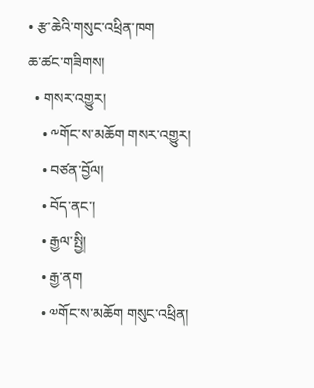• རྩ་ཆེའི་གསུང་འཕྲིན་ཁག
ཆ་ཚང་གཟིགས།
  • གསར་འགྱུར།
    • ༸གོང་ས་མཆོག གསར་འགྱུར།
    • བཙན་བྱོལ།
    • བོད་ནང་།
    • རྒྱལ་སྤྱི།
    • རྒྱ་ནག
    • ༧གོང་ས་མཆོག གསུང་འཕྲིན།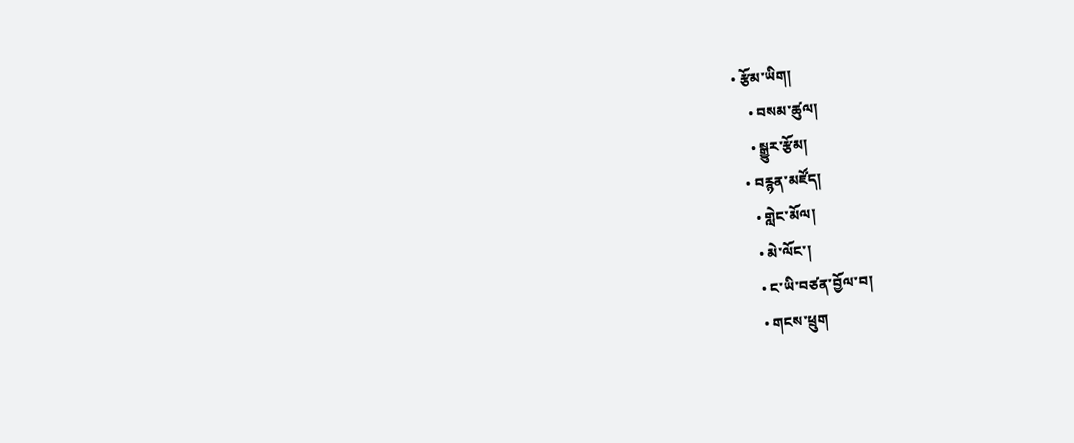• རྩོམ་ཡིག།
    • བསམ་ཚུལ།
    • སྒྱུར་རྩོམ།
  • བརྙན་མཛོད།
    • གླེང་མོལ།
    • མེ་ལོང་།
    • ང་ཡི་བཙན་བྱོལ་བ།
    • གངས་ཕྲུག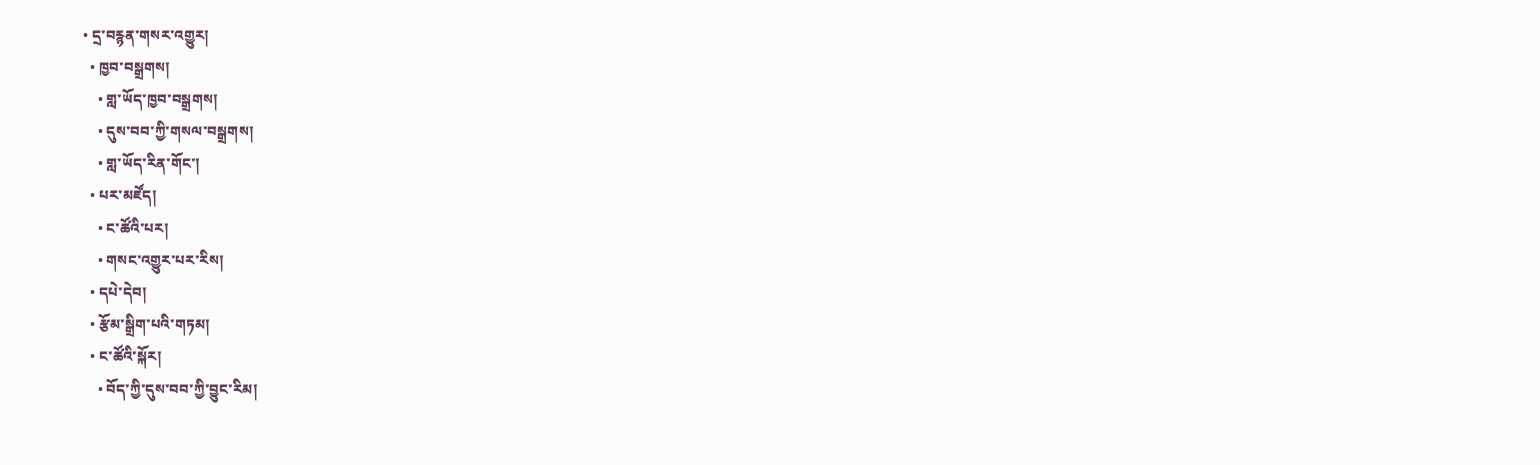• དྲ་བརྙན་གསར་འགྱུར།
  • ཁྱབ་བསྒྲགས།
    • གླ་ཡོད་ཁྱབ་བསྒྲགས།
    • དུས་བབ་ཀྱི་གསལ་བསྒྲགས།
    • གླ་ཡོད་རིན་གོང་།
  • པར་མཛོད།
    • ང་ཚོའི་པར།
    • གསང་འགྱུར་པར་རིས།
  • དཔེ་དེབ།
  • རྩོམ་སྒྲིག་པའི་གཏམ།
  • ང་ཚོའི་སྐོར།
    • བོད་ཀྱི་དུས་བབ་ཀྱི་བྱུང་རིམ།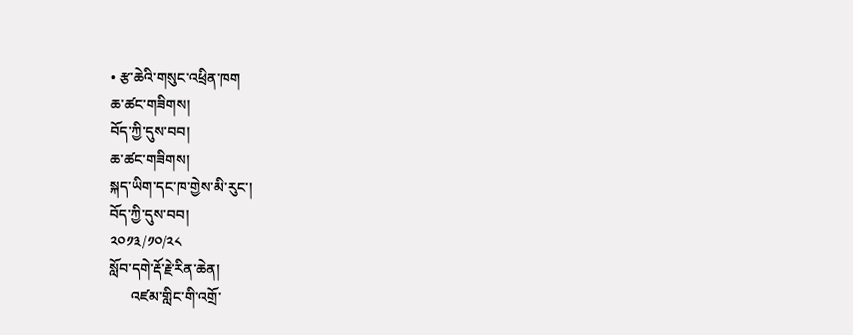• རྩ་ཆེའི་གསུང་འཕྲིན་ཁག
ཆ་ཚང་གཟིགས།
བོད་ཀྱི་དུས་བབ།
ཆ་ཚང་གཟིགས།
སྐད་ཡིག་དང་ཁ་གྱེས་མི་རུང་།
བོད་ཀྱི་དུས་བབ།
༢༠༡༣/༡༠/༢༨
སློབ་དགེ་རྡོ་རྗེ་རིན་ཆེན།
      འཛམ་གླིང་གི་འགྲོ་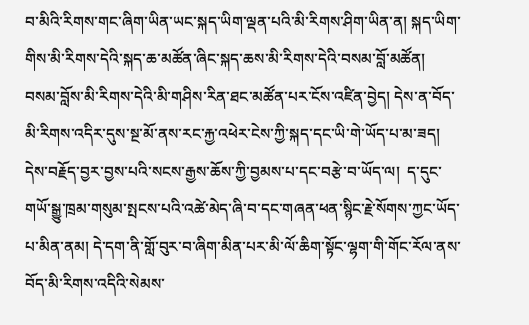བ་མིའི་རིགས་གང་ཞིག་ཡིན་ཡང་སྐད་ཡིག་ལྡན་པའི་མི་རིགས་ཤིག་ཡིན་ན། སྐད་ཡིག་གིས་མི་རིགས་དེའི་སྐད་ཆ་མཚོན་ཞིང་སྐད་ཆས་མི་རིགས་དེའི་བསམ་བློ་མཚོན། བསམ་བློས་མི་རིགས་དེའི་མི་གཤིས་རིན་ཐང་མཚོན་པར་ངོས་འཛིན་བྱེད། དེས་ན་བོད་མི་རིགས་འདིར་དུས་སྔ་མོ་ནས་རང་རྐྱ་འཕེར་ངེས་ཀྱི་སྐད་དང་ཡི་གེ་ཡོད་པ་མ་ཟད། དེས་བརྗོད་བྱར་བྱས་པའི་སངས་རྒྱས་ཆོས་ཀྱི་བྱམས་པ་དང་བརྩེ་བ་ཡོད་ལ།  ད་དུང་གཡོ་སྒྱུ་ཁྲམ་གསུམ་སྤངས་པའི་འཚེ་མེད་ཞི་བ་དང་གཞན་ཕན་སྙིང་རྗེ་སོགས་ཀྱང་ཡོད་པ་མིན་ནམ། དེ་དག་ནི་གློ་བུར་བ་ཞིག་མིན་པར་མི་ལོ་ཆིག་སྟོང་ལྷག་གི་གོང་རོལ་ནས་བོད་མི་རིགས་འདིའི་སེམས་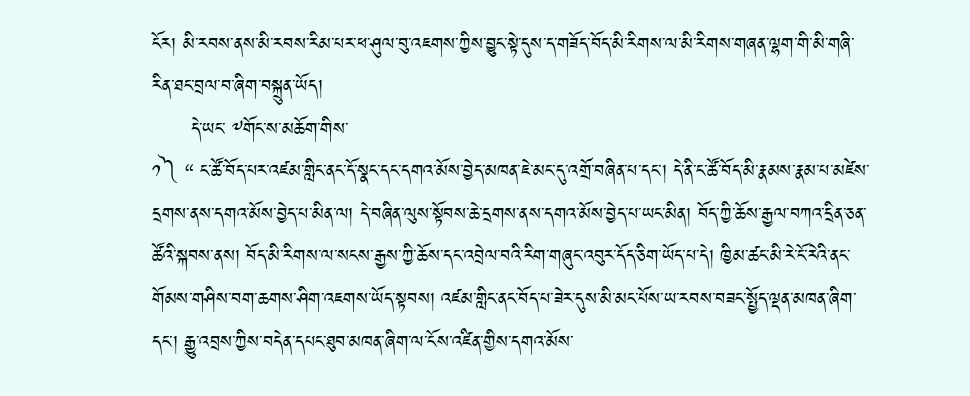ངོར། མི་རབས་ནས་མི་རབས་རིམ་པར་ཕ་ཤུལ་བུ་འཇགས་ཀྱིས་བྱུང་སྟེ་དུས་ད་གཟོད་བོད་མི་རིགས་ལ་མི་རིགས་གཞན་ལྷག་གི་མི་གཞི་རིན་ཐང་བྲལ་བ་ཞིག་བསྐྲུན་ཡོད།
      དེ་ཡང་ ༸གོང་ས་མཆོག་གིས་
༡༽ “ ང་ཚོ་བོད་པར་འཛམ་གླིང་ནང་དོ་སྣང་དང་དགའ་མོས་བྱེད་མཁན་ཇེ་མང་དུ་འགྲོ་བཞིན་པ་དང་། དེ་ནི་ང་ཚོ་བོད་མི་རྣམས་རྣམ་པ་མཛེས་དྲགས་ནས་དགའ་མོས་བྱེད་པ་མིན་ལ། དེ་བཞིན་ལུས་སྟོབས་ཆེ་དྲགས་ནས་དགའ་མོས་བྱེད་པ་ཡང་མིན། བོད་ཀྱི་ཆོས་རྒྱལ་བཀའ་དྲིན་ཅན་ཚོའི་སྐབས་ནས། བོད་མི་རིགས་ལ་སངས་རྒྱས་ཀྱི་ཆོས་དང་འབྲེལ་བའི་རིག་གཞུང་འབུར་དོད་ཅིག་ཡོད་པ་དེ། ཁྱིམ་ཚང་མི་རེ་ངོ་རེའི་ནང་གོམས་གཤིས་བག་ཆགས་ཤིག་འཇགས་ཡོད་སྟབས། འཛམ་གླིང་ནང་བོད་པ་ཟེར་དུས་མི་མང་པོས་ཡ་རབས་བཟང་སྤྱོད་ལྡན་མཁན་ཞིག་དང་། རྒྱུ་འབྲས་ཀྱིས་བདེན་དཔང་ཐུབ་མཁན་ཞིག་ལ་ངོས་འཛིན་གྱིས་དགའ་མོས་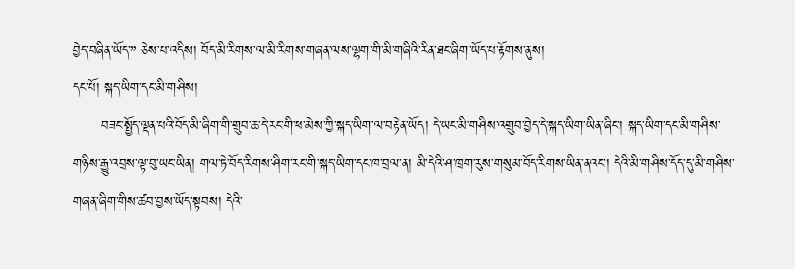བྱེད་བཞིན་ཡོད་” ཅེས་པ་འདིས། བོད་མི་རིགས་ལ་མི་རིགས་གཞན་ལས་ལྷག་གི་མི་གཞིའི་རིན་ཐང་ཞིག་ཡོད་པ་རྟོགས་ནུས།
དང་པོ། སྐད་ཡིག་དང་མི་གཤིས།
      བཟང་སྤྱོད་ལྡན་པའི་བོད་མི་ཞིག་གི་གྲུབ་ཆ་དེ་རང་གི་ཕ་མེས་ཀྱི་སྐད་ཡིག་ལ་བརྟེན་ཡོད། དེ་ཡང་མི་གཤིས་འགྲུབ་བྱེད་དེ་སྐད་ཡིག་ཡིན་ཞིང་། སྐད་ཡིག་དང་མི་གཤིས་གཉིས་རྒྱུ་འབྲས་ལྟ་བུ་ཡང་ཡིན། གལ་ཏེ་བོད་རིགས་ཤིག་རང་གི་སྐད་ཡིག་དང་ཁ་བྲལ་ན། མི་དེའི་ཤ་ཁྲག་རུས་གསུམ་བོད་རིགས་ཡིན་ནའང་། དེའི་མི་གཤིས་དོད་དུ་མི་གཤིས་གཞན་ཞིག་གིས་ཚབ་བྱས་ཡོད་སྟབས། དེའི་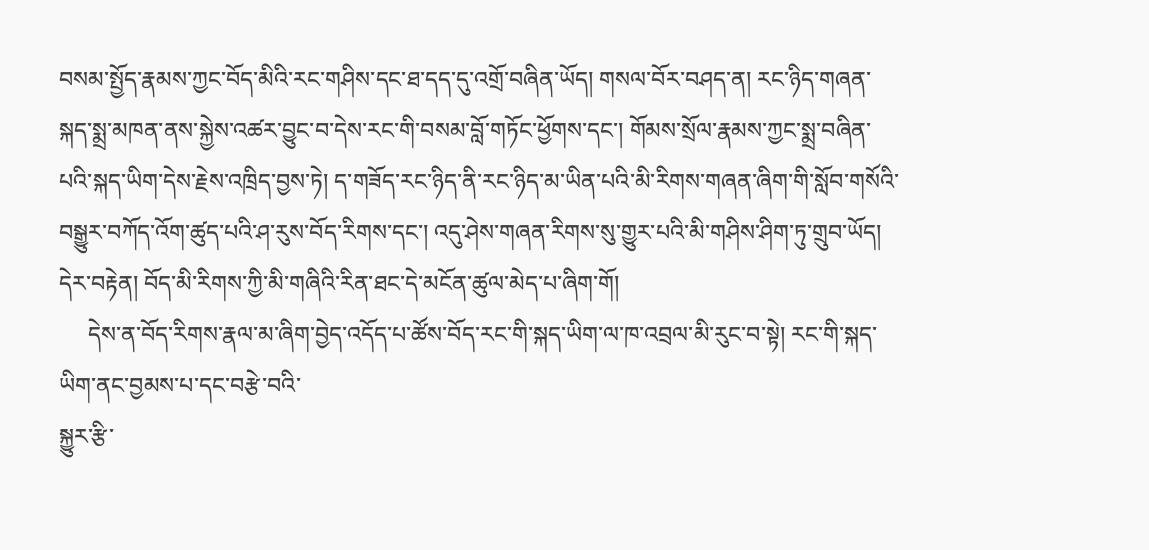བསམ་སྤྱོད་རྣམས་ཀྱང་བོད་མིའི་རང་གཤིས་དང་ཐ་དད་དུ་འགྲོ་བཞིན་ཡོད། གསལ་བོར་བཤད་ན། རང་ཉིད་གཞན་སྐད་སྨྲ་མཁན་ནས་སྐྱེས་འཚར་བྱུང་བ་དེས་རང་གི་བསམ་བློ་གཏོང་ཕྱོགས་དང་། གོམས་སྲོལ་རྣམས་ཀྱང་སྨྲ་བཞིན་པའི་སྐད་ཡིག་དེས་རྗེས་འཁྲིད་བྱས་ཏེ། ད་གཟོད་རང་ཉིད་ནི་རང་ཉིད་མ་ཡིན་པའི་མི་རིགས་གཞན་ཞིག་གི་སློབ་གསོའི་བསྒྱུར་བཀོད་འོག་ཚུད་པའི་ཤ་རུས་བོད་རིགས་དང་། འདུ་ཤེས་གཞན་རིགས་སུ་གྱུར་པའི་མི་གཤིས་ཤིག་ཏུ་གྲུབ་ཡོད། དེར་བརྟེན། བོད་མི་རིགས་ཀྱི་མི་གཞིའི་རིན་ཐང་དེ་མངོན་ཚུལ་མེད་པ་ཞིག་གོ།
     དེས་ན་བོད་རིགས་རྣལ་མ་ཞིག་བྱེད་འདོད་པ་ཚོས་བོད་རང་གི་སྐད་ཡིག་ལ་ཁ་འབྲལ་མི་རུང་བ་སྟེ། རང་གི་སྐད་ཡིག་ནང་བྱམས་པ་དང་བརྩེ་བའི་
སྐྱུར་རྩི་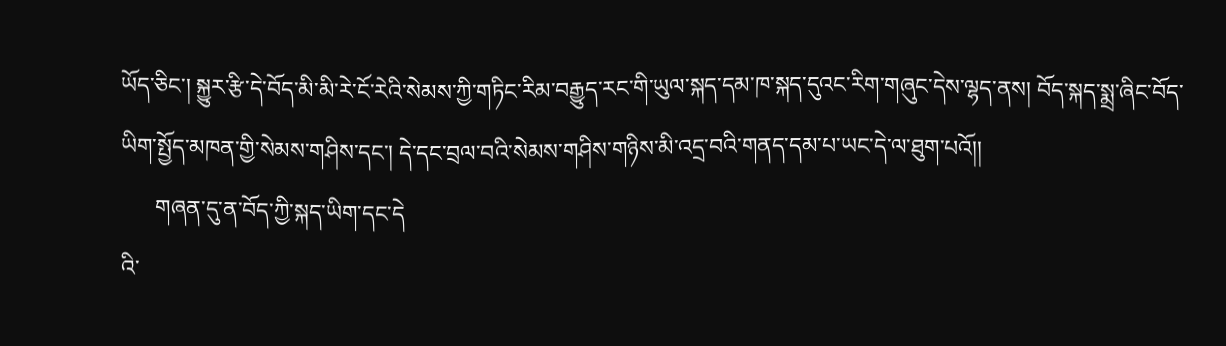ཡོད་ཅིང་། སྐྱུར་རྩི་དེ་བོད་མི་མི་རེ་ངོ་རེའི་སེམས་ཀྱི་གཏིང་རིམ་བརྒྱུད་རང་གི་ཡུལ་སྐད་དམ་ཁ་སྐད་དུའང་རིག་གཞུང་དེས་ལྷད་ནས། བོད་སྐད་སྨྲ་ཞིང་བོད་ཡིག་སྤྱོད་མཁན་གྱི་སེམས་གཤིས་དང་། དེ་དང་བྲལ་བའི་སེམས་གཤིས་གཉིས་མི་འདྲ་བའི་གནད་དམ་པ་ཡང་དེ་ལ་ཐུག་པའོ།།
      གཞན་དུ་ན་བོད་ཀྱི་སྐད་ཡིག་དང་དེ
འི་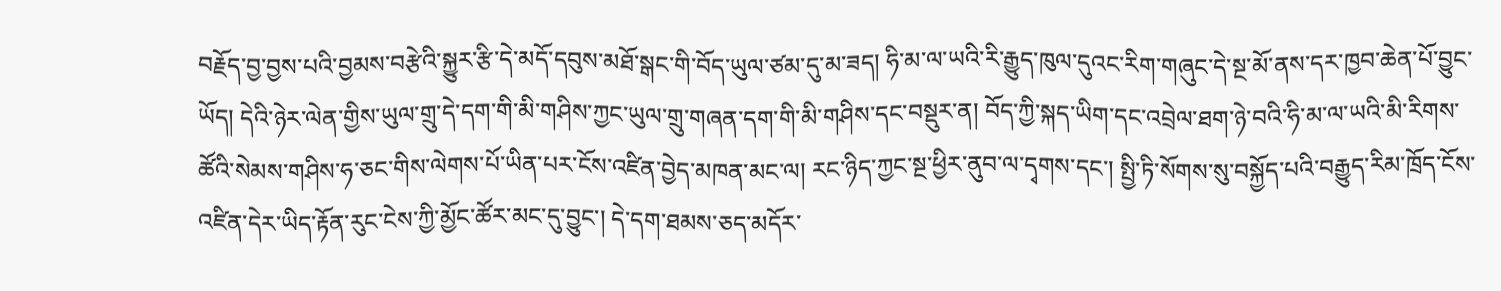བརྗོད་བྱ་བྱས་པའི་བྱམས་བརྩེའི་སྐྱུར་རྩི་དེ་མདོ་དབུས་མཐོ་སྒང་གི་བོད་ཡུལ་ཙམ་དུ་མ་ཟད། ཧི་མ་ལ་ཡའི་རི་རྒྱུད་ཁུལ་དུའང་རིག་གཞུང་དེ་སྔ་མོ་ནས་དར་ཁྱབ་ཆེན་པོ་བྱུང་ཡོད། དེའི་ཉེར་ལེན་གྱིས་ཡུལ་གྲུ་དེ་དག་གི་མི་གཤིས་ཀྱང་ཡུལ་གྲུ་གཞན་དག་གི་མི་གཤིས་དང་བསྡུར་ན། བོད་ཀྱི་སྐད་ཡིག་དང་འབྲེལ་ཐག་ཉེ་བའི་ཧི་མ་ལ་ཡའི་མི་རིགས་ཚོའི་སེམས་གཤིས་ཧ་ཅང་གིས་ལེགས་པོ་ཡིན་པར་ངོས་འཛིན་བྱེད་མཁན་མང་ལ། རང་ཉིད་ཀྱང་སྔ་ཕྱིར་ནུབ་ལ་དྭགས་དང་། སྤྱི་ཏི་སོགས་སུ་བསྐྱོད་པའི་བརྒྱུད་རིམ་ཁྲོད་ངོས་འཛིན་དེར་ཡིད་རྟོན་རུང་ངེས་ཀྱི་མྱོང་ཚོར་མང་དུ་བྱུང་། དེ་དག་ཐམས་ཅད་མདོར་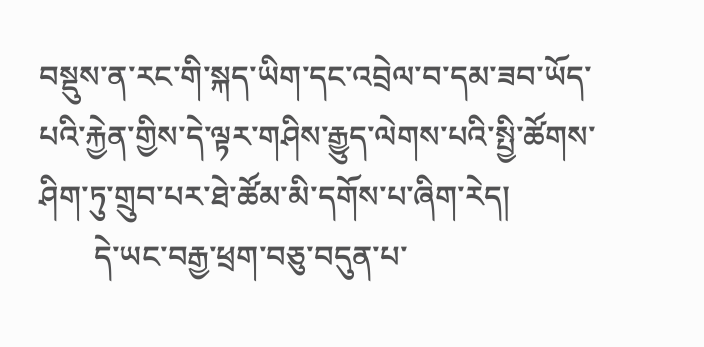བསྡུས་ན་རང་གི་སྐད་ཡིག་དང་འབྲེལ་བ་དམ་ཟབ་ཡོད་པའི་རྐྱེན་གྱིས་དེ་ལྟར་གཤིས་རྒྱུད་ལེགས་པའི་སྤྱི་ཚོགས་ཤིག་ཏུ་གྲུབ་པར་ཐེ་ཚོམ་མི་དགོས་པ་ཞིག་རེད།
       དེ་ཡང་བརྒྱ་ཕྲག་བཅུ་བདུན་པ་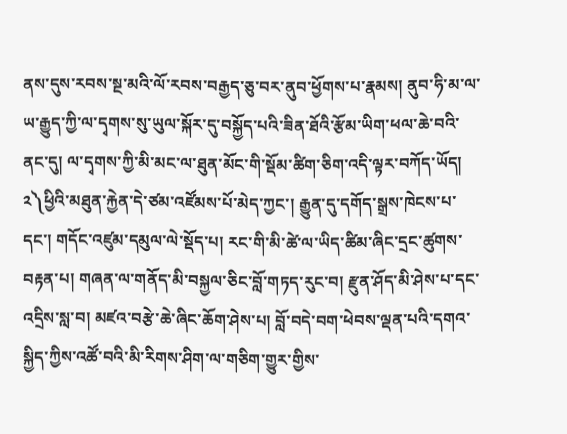ནས་དུས་རབས་སྔ་མའི་ལོ་རབས་བརྒྱད་ཅུ་བར་ནུབ་ཕྱོགས་པ་རྣམས། ནུབ་ཧི་མ་ལ་ཡ་རྒྱུད་ཀྱི་ལ་དྭགས་སུ་ཡུལ་སྐོར་དུ་བསྐྱོད་པའི་ཟིན་ཐོའི་རྩོམ་ཡིག་ཕལ་ཆེ་བའི་ནང་དུ། ལ་དྭགས་ཀྱི་མི་མང་ལ་ཐུན་མོང་གི་སྡོམ་ཚིག་ཅིག་འདི་ལྟར་བཀོད་ཡོད།
༢༽ཕྱིའི་མཐུན་རྐྱེན་དེ་ཙམ་འཛོམས་པོ་མེད་ཀྱང་། རྒྱུན་དུ་དགོད་སྒྲས་ཁེངས་པ་དང་། གདོང་འཛུམ་དམུལ་ལེ་སྡོད་པ། རང་གི་མི་ཚེ་ལ་ཡིད་ཚིམ་ཞིང་དྲང་ཚུགས་བརྟན་པ། གཞན་ལ་གནོད་མི་བསྐྱལ་ཅིང་བློ་གཏད་རུང་བ། རྫུན་ཤོད་མི་ཤེས་པ་དང་འདྲིས་སླ་བ། མཛའ་བརྩེ་ཆེ་ཞིང་ཆོག་ཤེས་པ། བློ་བདེ་བག་ཕེབས་ལྡན་པའི་དགའ་སྐྱིད་ཀྱིས་འཚོ་བའི་མི་རིགས་ཤིག་ལ་གཅིག་གྱུར་གྱིས་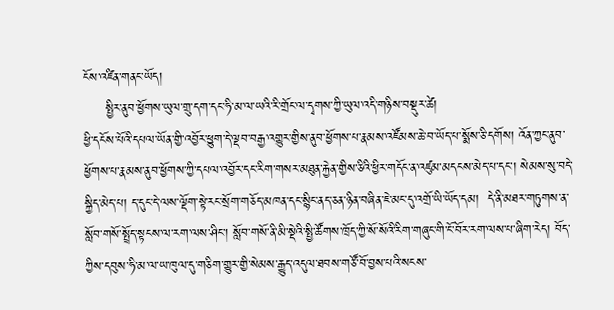ངོས་འཛིན་གནང་ཡོད།
     སྤྱིར་ནུབ་ཕྱོགས་ཡུལ་གྲུ་དག་དང་ཧི་མ་ལ་ཡའི་རི་གྲོང་ལ་དྭགས་ཀྱི་ཡུལ་འདི་གཉིས་བསྡུར་ཚེ།
ཕྱི་དངོས་པོའི་དཔལ་ཡོན་གྱི་འབྱོར་ཕྱུག་དེ་ལྡབ་བརྒྱ་འགྱུར་གྱིས་ནུབ་ཕྱོགས་པ་རྣམས་འཛོམས་ཆེ་བ་ཡོད་པ་སྨོས་ཅི་དགོས། འོན་ཀྱང་ནུབ་ཕྱོགས་པ་རྣམས་ནུབ་ཕྱོགས་ཀྱི་དཔལ་འབྱོར་དང་རིག་གསར་མཐུན་རྐྱེན་གྱིས་ཅིའི་ཕྱིར་གདོང་ན་འཛུམ་མདངས་མེད་པ་དང་། སེམས་སུ་བདེ་སྐྱིད་མེད་པ། ད་དུང་དེ་ལས་ལྡོག་སྟེ་རང་སྲོག་གཅོད་མཁན་དང་སྙིང་ནད་ཅན་ཉིན་བཞིན་ཇེ་མང་དུ་འགྲོ་ཡི་ཡོད་དམ།  དེ་ནི་མཐར་གཏུགས་ན་སློབ་གསོ་སྤྲོད་སྟངས་ལ་རག་ལས་ཤིང་། སློབ་གསོ་ནི་མི་སྡེའི་སྤྱི་ཚོགས་ཁྲོད་ཀྱི་སོ་སོའི་རིག་གཞུང་གི་ངོ་བོར་རག་ལས་པ་ཞིག་རེད། བོད་ཀྱིས་དབུས་ཧི་མ་ལ་ཡ་ཁུལ་དུ་གཅིག་གྱུར་གྱི་སེམས་རྒྱུད་འདུལ་ཐབས་གཙོ་བོ་བྱས་པའི་སངས་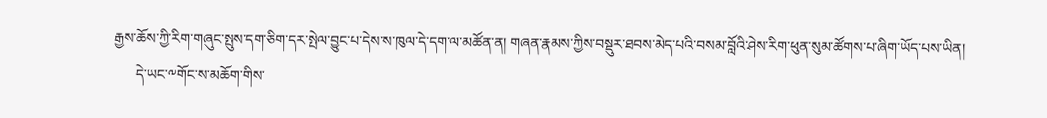རྒྱས་ཆོས་ཀྱི་རིག་གཞུང་སྤུས་དག་ཅིག་དར་སྤེལ་བྱུང་པ་དེས་ས་ཁུལ་དེ་དག་ལ་མཚོན་ན། གཞན་རྣམས་ཀྱིས་བསྡུར་ཐབས་མེད་པའི་བསམ་བློའི་ཤེས་རིག་ཕུན་སུམ་ཚོགས་པ་ཞིག་ཡོད་པས་ཡིན།
      དེ་ཡང་༸གོང་ས་མཆོག་གིས་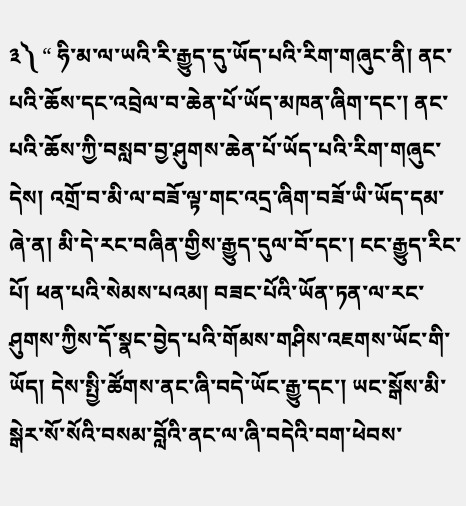༣༽ “ ཧི་མ་ལ་ཡའི་རི་རྒྱུད་དུ་ཡོད་པའི་རིག་གཞུང་ནི། ནང་པའི་ཆོས་དང་འབྲེལ་བ་ཆེན་པོ་ཡོད་མཁན་ཞིག་དང་། ནང་པའི་ཆོས་ཀྱི་བསླབ་བྱ་ཤུགས་ཆེན་པོ་ཡོད་པའི་རིག་གཞུང་དེས། འགྲོ་བ་མི་ལ་བཟོ་ལྟ་གང་འདྲ་ཞིག་བཟོ་ཡི་ཡོད་དམ་ཞེ་ན། མི་དེ་རང་བཞིན་གྱིས་རྒྱུད་དུལ་བོ་དང་། ངང་རྒྱུད་རིང་པོ། ཕན་པའི་སེམས་པའམ། བཟང་པོའི་ཡོན་ཏན་ལ་རང་ཤུགས་ཀྱིས་དོ་སྣང་བྱེད་པའི་གོམས་གཤིས་འཇགས་ཡོང་གི་ཡོད། དེས་སྤྱི་ཚོགས་ནང་ཞི་བདེ་ཡོང་རྒྱུ་དང་། ཡང་སྒོས་མི་སྒེར་སོ་སོའི་བསམ་བློའི་ནང་ལ་ཞི་བདེའི་བག་ཕེབས་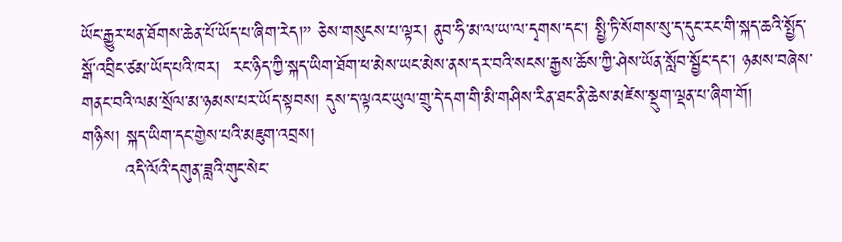ཡོང་རྒྱུར་ཕན་ཐོགས་ཆེན་པོ་ཡོད་པ་ཞིག་རེད།” ཅེས་གསུངས་པ་ལྟར། ནུབ་ཧི་མ་ལ་ཡ་ལ་དྭགས་དང་། སྤྱི་ཏི་སོགས་སུ་ད་དུང་རང་གི་སྐད་ཆའི་སྤྱོད་སྒོ་འབྲིང་ཙམ་ཡོད་པའི་ཁར།  རང་ཉིད་ཀྱི་སྐད་ཡིག་ཐོག་ཕ་མེས་ཡང་མེས་ནས་དར་བའི་སངས་རྒྱས་ཆོས་ཀྱི་ཤེས་ཡོན་སློབ་སྦྱོང་དང་། ཉམས་བཞེས་གནང་བའི་ལམ་སྲོལ་མ་ཉམས་པར་ཡོད་སྟབས། དུས་ད་ལྟའང་ཡུལ་གྲུ་དེ་དག་གི་མི་གཤིས་རིན་ཐང་ནི་ཆེས་མཛེས་སྡུག་ལྡན་པ་ཞིག་གོ།
གཉིས། སྐད་ཡིག་དང་གྱེས་པའི་མཇུག་འབྲས།
       འདི་ལོའི་དགུན་ཟླའི་གུང་སེང་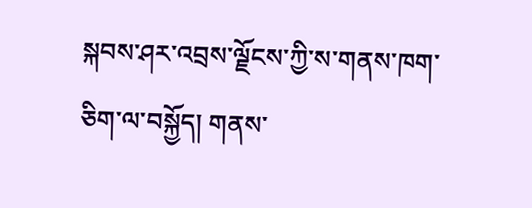སྐབས་ཤར་འབྲས་ལྗོངས་ཀྱི་ས་གནས་ཁག་ཅིག་ལ་བསྐྱོད། གནས་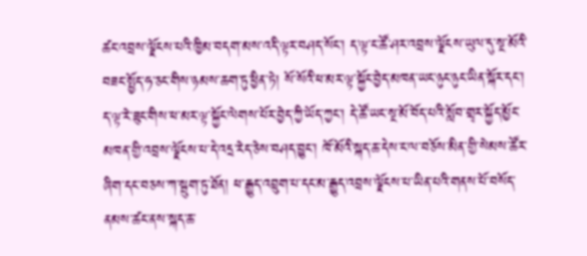ཚང་འབྲས་ལྗོངས་པའི་ཁྱིམ་བདག་མས་འདི་ལྟར་བཤད་སོང་། ད་ལྟ་ང་ཚོ་ཤར་འབྲས་ལྗོངས་ཡུལ་དུ་སྔ་མོའི་བཟང་སྤྱོད་ཧ་ཅང་གིས་ཉམས་ཆག་ཏུ་ཕྱིན་ཏེ། སོ་སོའི་ཕ་མར་ལྟ་སྐྱོང་བྱེད་མཁན་ཡང་ཉུང་ཉུང་ཡིན་སྐོར་དང་། ད་ལྟ་རེ་ཟུང་གིས་ཕ་མར་ལྟ་སྐྱོང་ལེགས་པོར་བྱེད་ཀྱི་ཡོད་ཀྱང་། དེ་ཚོ་ཡང་སྔ་མོ་བོད་པའི་སློབ་གྲྭར་སྐྱོད་མྱོང་མཁན་གྱི་འབྲས་ལྗོངས་པ་དེ་འདྲ་རེད་ཅེས་བཤད་བྱུང་། ཁོ་མོའི་སྐད་ཆ་དེས་ང་ལ་བཅོས་མིན་གྱི་སེམས་ཚོར་ཞིག་དང་བཅས་ཀ་སྦུག་ཏུ་ཐོན། ཕ་རྒྱུད་འབྲུག་པ་དང་མ་རྒྱུད་འབྲས་ལྗོངས་པ་ཡིན་པའི་གནས་པོ་བསོད་ནམས་ཚང་ནས་སྐད་ཆ་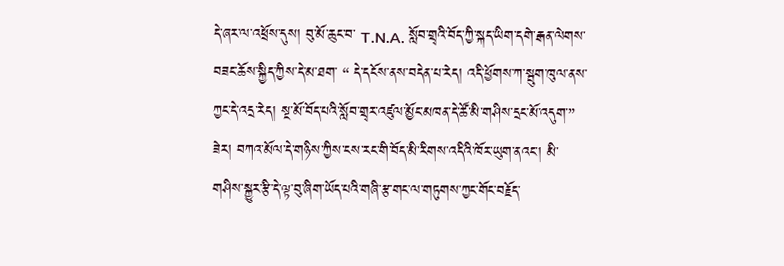དེ་ཞར་ལ་འཕྲོས་དུས། བུ་མོ་ཆུང་བ་ T.N.A. སློབ་གྲྭའི་བོད་ཀྱི་སྐད་ཡིག་དགེ་རྒན་ལེགས་བཟང་ཆོས་སྐྱིད་ཀྱིས་དེ་མ་ཐག་ “ དེ་དངོས་ནས་བདེན་པ་རེད། འདི་ཕྱོགས་ཀ་སྦུག་ཁུལ་ནས་ཀྱང་དེ་འདྲ་རེད། སྔ་མོ་བོད་པའི་སློབ་གྲྭར་འཛུལ་མྱོང་མཁན་དེ་ཚོ་མི་གཤིས་དྲང་མོ་འདུག་” ཟེར། བཀའ་མོལ་དེ་གཉིས་ཀྱིས་ངས་རང་གི་བོད་མི་རིགས་འདིའི་ཁོར་ཡུག་ནའང་། མི་གཤིས་སྐྱུར་རྩི་དེ་ལྟ་བུ་ཞིག་ཡོད་པའི་གཞི་རྩ་གང་ལ་གཏུགས་ཀྱང་གོང་བརྗོད་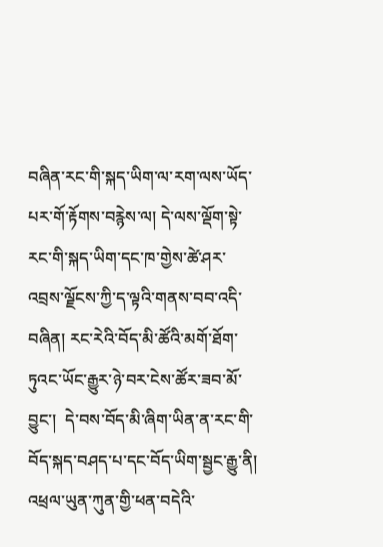བཞིན་རང་གི་སྐད་ཡིག་ལ་རག་ལས་ཡོད་པར་གོ་རྟོགས་བརྙེས་ལ། དེ་ལས་ལྡོག་སྟེ་རང་གི་སྐད་ཡིག་དང་ཁ་གྱེས་ཚེ་ཤར་འབྲས་ལྗོངས་ཀྱི་ད་ལྟའི་གནས་བབ་འདི་བཞིན། རང་རེའི་བོད་མི་ཚོའི་མགོ་ཐོག་ཏུའང་ཡོང་རྒྱུར་ཉེ་བར་ངེས་ཚོར་ཟབ་མོ་བྱུང་།  དེ་བས་བོད་མི་ཞིག་ཡིན་ན་རང་གི་བོད་སྐད་བཤད་པ་དང་བོད་ཡིག་སྦྱང་རྒྱུ་ནི། འཕྲལ་ཡུན་ཀུན་གྱི་ཕན་བདེའི་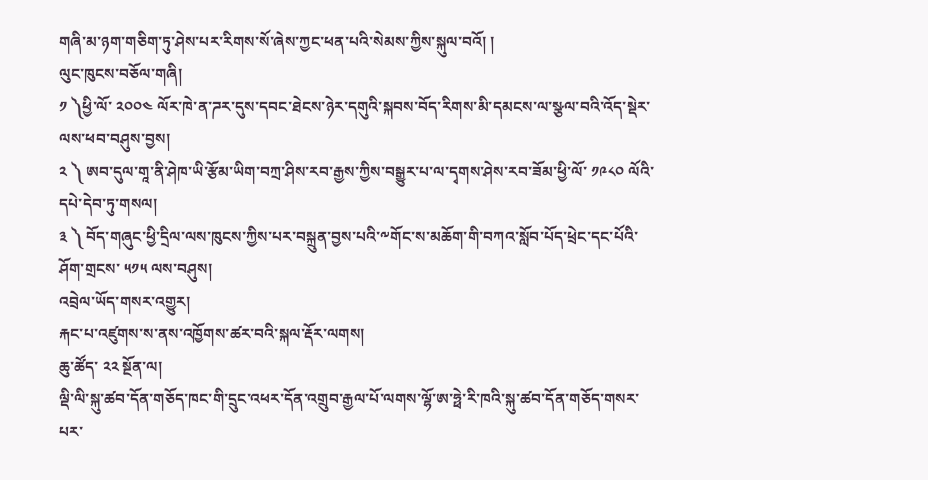གཞི་མ་ཉག་གཅིག་ཏུ་ཤེས་པར་རིགས་སོ་ཞེས་ཀྱང་ཕན་པའི་སེམས་ཀྱིས་སྐུལ་བའོ། །
ལུང་ཁུངས་བཅོལ་གཞི།
༡ ༽ཕྱི་ལོ་ ༢༠༠༤ ལོར་ཁེ་ན་ཌར་དུས་དབང་ཐེངས་ཉེར་དགུའི་སྐབས་བོད་རིགས་མི་དམངས་ལ་སྩལ་བའི་འོད་སྡེར་ལས་ཕབ་བཤུས་བྱས།
༢ ༽ ཨབ་དུལ་གཱ་ནི་ཤེཁ་ཡི་རྩོམ་ཡིག་བཀྲ་ཤིས་རབ་རྒྱས་ཀྱིས་བསྒྱུར་པ་ལ་དྭགས་ཤེས་རབ་ཟོམ་ཕྱི་ལོ་ ༡༩༨༠ ལོའི་དཔེ་དེབ་ཏུ་གསལ།
༣ ༽ བོད་གཞུང་ཕྱི་དྲིལ་ལས་ཁུངས་ཀྱིས་པར་བསྐྲུན་བྱས་པའི་༸གོང་ས་མཆོག་གི་བཀའ་སློབ་པོད་ཕྲེང་དང་པོའི་ཤོག་གྲངས་ ༥༡༥ ལས་བཤུས།
འབྲེལ་ཡོད་གསར་འགྱུར།
རྐང་པ་འཛུགས་ས་ནས་འཁྱོགས་ཚར་བའི་སྐལ་རྡོར་ལགས།
ཆུ་ཚོད་ ༢༢ སྔོན་ལ།
ལྡི་ལི་སྐུ་ཚབ་དོན་གཅོད་ཁང་གི་དྲུང་འཕར་དོན་འགྲུབ་རྒྱལ་པོ་ལགས་ལྷོ་ཨ་ཧྥེ་རི་ཁའི་སྐུ་ཚབ་དོན་གཅོད་གསར་པར་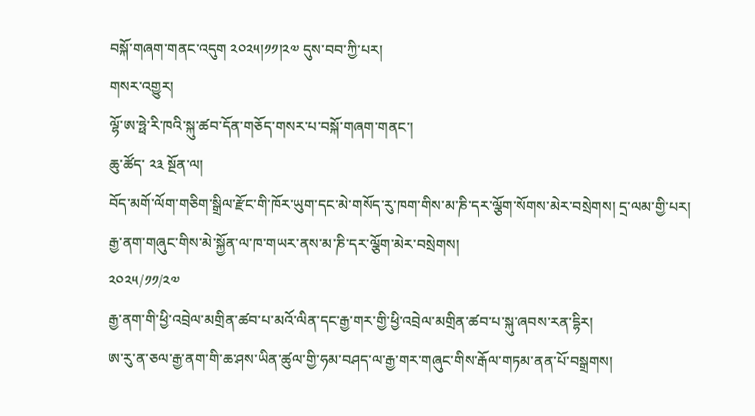བསྐོ་གཞག་གནང་འདུག ༢༠༢༥།༡༡།༢༧ དུས་བབ་ཀྱི་པར།
གསར་འགྱུར།
ལྷོ་ཨ་ཧྥེ་རི་ཁའི་སྐུ་ཚབ་དོན་གཅོད་གསར་པ་བསྐོ་གཞག་གནང་།
ཆུ་ཚོད་ ༢༣ སྔོན་ལ།
བོད་མགོ་ལོག་གཅིག་སྒྲིལ་རྫོང་གི་ཁོར་ཡུག་དང་མེ་གསོད་རུ་ཁག་གིས་མ་ཎི་དར་ལྕོག་སོགས་མེར་བསྲེགས། དྲ་ལམ་གྱི་པར།
རྒྱ་ནག་གཞུང་གིས་མེ་སྐྱོན་ལ་ཁ་གཡར་ནས་མ་ཎི་དར་ལྕོག་མེར་བསྲེགས།
༢༠༢༥/༡༡/༢༧
རྒྱ་ནག་གི་ཕྱི་འབྲེལ་མགྲིན་ཚབ་པ་མའོ་ལིན་དང་རྒྱ་གར་གྱི་ཕྱི་འབྲེལ་མགྲིན་ཚབ་པ་སྐུ་ཞབས་རན་དྷིར།
ཨ་རུ་ན་ཅལ་རྒྱ་ནག་གི་ཆ་ཤས་ཡིན་ཚུལ་གྱི་ཧམ་བཤད་ལ་རྒྱ་གར་གཞུང་གིས་རྒོལ་གཏམ་ནན་པོ་བསྒྲགས།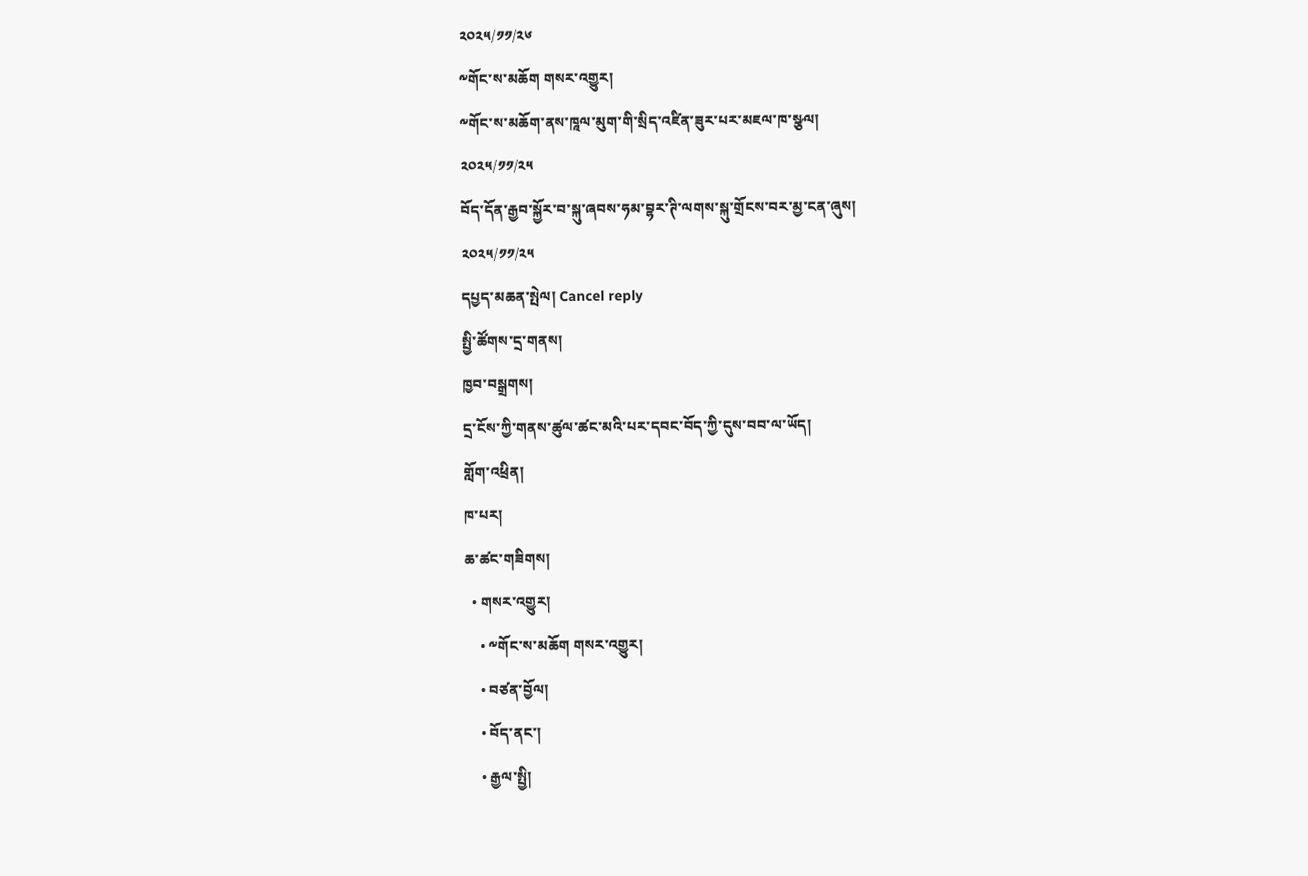༢༠༢༥/༡༡/༢༦
༸གོང་ས་མཆོག གསར་འགྱུར།
༸གོང་ས་མཆོག་ནས་ཁཱལ་མུག་གི་སྲིད་འཛིན་ཟུར་པར་མཇལ་ཁ་སྩལ།
༢༠༢༥/༡༡/༢༥
བོད་དོན་རྒྱབ་སྐྱོར་བ་སྐུ་ཞབས་ཧམ་བྷར་ཊི་ལགས་སྐུ་གྲོངས་བར་མྱ་ངན་ཞུས།
༢༠༢༥/༡༡/༢༥
དཔྱད་མཆན་སྤེལ། Cancel reply
སྤྱི་ཚོགས་དྲ་གནས།
ཁྱབ་བསྒྲགས།
དྲ་ངོས་ཀྱི་གནས་ཚུལ་ཚང་མའི་པར་དབང་བོད་ཀྱི་དུས་བབ་ལ་ཡོད།
གློག་འཕྲིན།
ཁ་པར།
ཆ་ཚང་གཟིགས།
  • གསར་འགྱུར།
    • ༸གོང་ས་མཆོག གསར་འགྱུར།
    • བཙན་བྱོལ།
    • བོད་ནང་།
    • རྒྱལ་སྤྱི།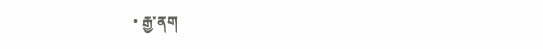• རྒྱ་ནག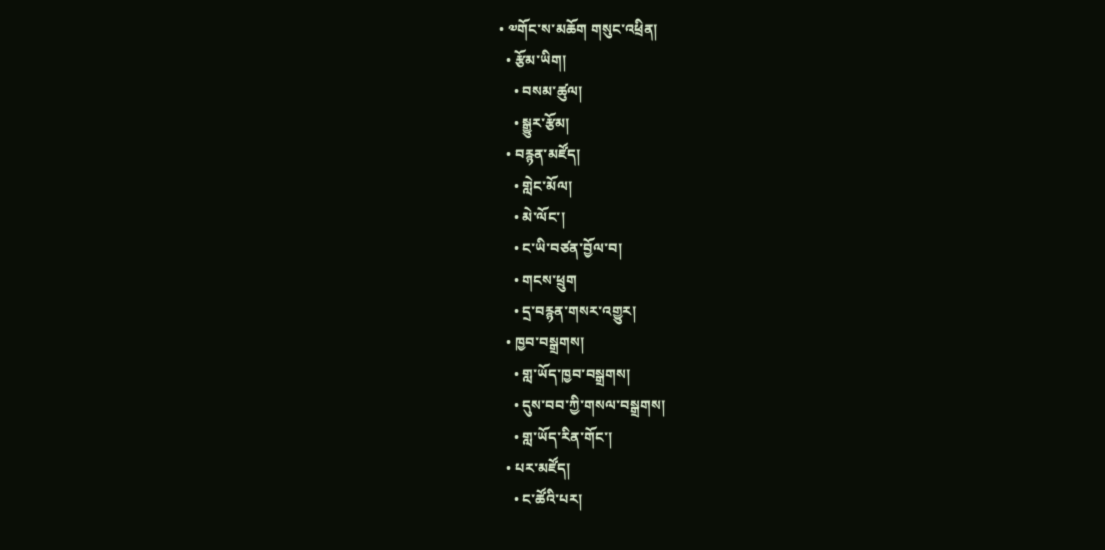• ༧གོང་ས་མཆོག གསུང་འཕྲིན།
  • རྩོམ་ཡིག།
    • བསམ་ཚུལ།
    • སྒྱུར་རྩོམ།
  • བརྙན་མཛོད།
    • གླེང་མོལ།
    • མེ་ལོང་།
    • ང་ཡི་བཙན་བྱོལ་བ།
    • གངས་ཕྲུག
    • དྲ་བརྙན་གསར་འགྱུར།
  • ཁྱབ་བསྒྲགས།
    • གླ་ཡོད་ཁྱབ་བསྒྲགས།
    • དུས་བབ་ཀྱི་གསལ་བསྒྲགས།
    • གླ་ཡོད་རིན་གོང་།
  • པར་མཛོད།
    • ང་ཚོའི་པར།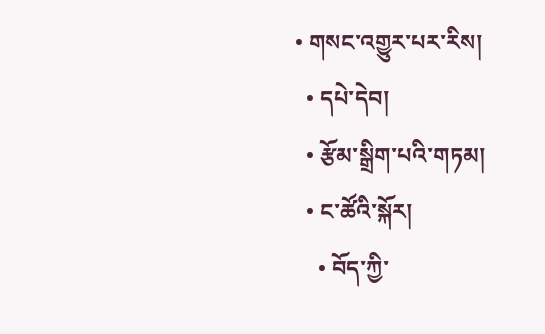• གསང་འགྱུར་པར་རིས།
  • དཔེ་དེབ།
  • རྩོམ་སྒྲིག་པའི་གཏམ།
  • ང་ཚོའི་སྐོར།
    • བོད་ཀྱི་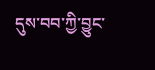དུས་བབ་ཀྱི་བྱུང་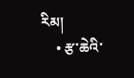རིམ།
    • རྩ་ཆེའི་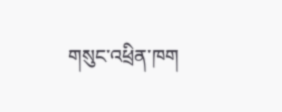གསུང་འཕྲིན་ཁག